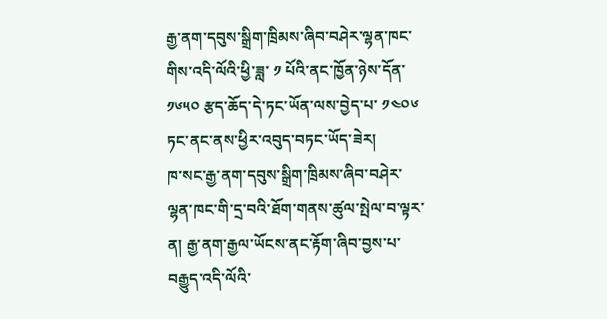རྒྱ་ནག་དབུས་སྒྲིག་ཁྲིམས་ཞིབ་བཤེར་ལྷན་ཁང་གིས་འདི་ལོའི་ཕྱི་ཟླ་ ༡ པོའི་ནང་ཁྱོན་ཉེས་དོན་ ༡༦༥༠ རྩད་ཆོད་དེ་ཏང་ཡོན་ལས་བྱེད་པ་ ༡༤༠༦ ཏང་ནང་ནས་ཕྱིར་འབུད་བཏང་ཡོད་ཟེར།
ཁ་སང་རྒྱ་ནག་དབུས་སྒྲིག་ཁྲིམས་ཞིབ་བཤེར་ལྷན་ཁང་གི་དྲ་བའི་ཐོག་གནས་ཚུལ་སྤེལ་བ་ལྟར་ན། རྒྱ་ནག་རྒྱལ་ཡོངས་ནང་རྟོག་ཞིབ་བྱས་པ་བརྒྱུད་འདི་ལོའི་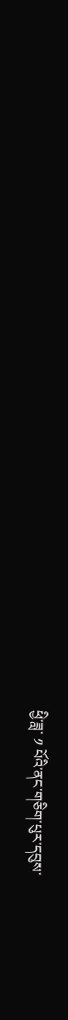ཕྱི་ཟླ་ ༡ པོའི་ནང་གཅིག་པུར་དབུས་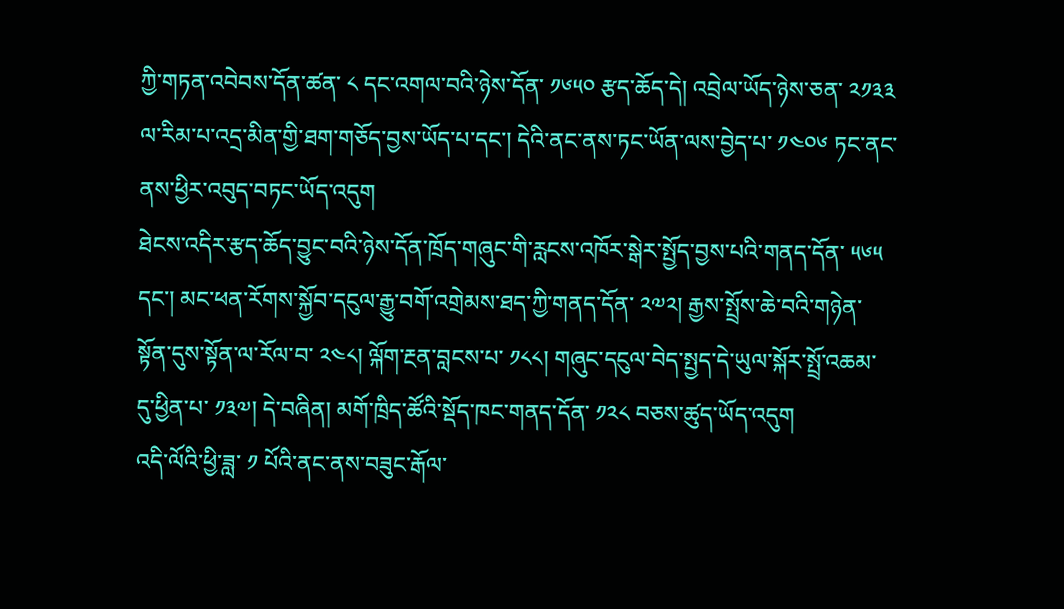ཀྱི་གཏན་འབེབས་དོན་ཚན་ ༨ དང་འགལ་བའི་ཉེས་དོན་ ༡༦༥༠ རྩད་ཆོད་དེ། འབྲེལ་ཡོད་ཉེས་ཅན་ ༢༡༣༣ ལ་རིམ་པ་འདྲ་མིན་གྱི་ཐག་གཅོད་བྱས་ཡོད་པ་དང་། དེའི་ནང་ནས་ཏང་ཡོན་ལས་བྱེད་པ་ ༡༤༠༦ ཏང་ནང་ནས་ཕྱིར་འབུད་བཏང་ཡོད་འདུག
ཐེངས་འདིར་རྩད་ཆོད་བྱུང་བའི་ཉེས་དོན་ཁྲོད་གཞུང་གི་རླངས་འཁོར་སྒེར་སྤྱོད་བྱས་པའི་གནད་དོན་ ༥༦༥ དང་། མང་ཕན་རོགས་སྐྱོབ་དངུལ་རྒྱུ་བགོ་འགྲེམས་ཐད་ཀྱི་གནད་དོན་ ༢༧༢། རྒྱས་སྤྲོས་ཆེ་བའི་གཉེན་སྟོན་དུས་སྟོན་ལ་རོལ་བ་ ༢༤༨། ལྐོག་རྔན་བླངས་པ་ ༡༨༨། གཞུང་དངུལ་བེད་སྤྱད་དེ་ཡུལ་སྐོར་སྤྲོ་འཆམ་དུ་ཕྱིན་པ་ ༡༣༧། དེ་བཞིན། མགོ་ཁྲིད་ཚོའི་སྡོད་ཁང་གནད་དོན་ ༡༢༨ བཅས་ཚུད་ཡོད་འདུག
འདི་ལོའི་ཕྱི་ཟླ་ ༡ པོའི་ནང་ནས་བཟུང་རྒོལ་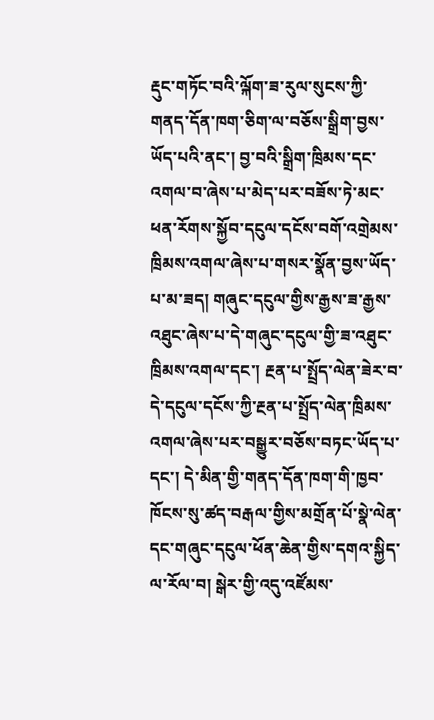རྡུང་གཏོང་བའི་ལྐོག་ཟ་རུལ་སུངས་ཀྱི་གནད་དོན་ཁག་ཅིག་ལ་བཅོས་སྒྲིག་བྱས་ཡོད་པའི་ནང་། བྱ་བའི་སྒྲིག་ཁྲིམས་དང་འགལ་བ་ཞེས་པ་མེད་པར་བཟོས་ཏེ་མང་ཕན་རོགས་སྐྱོབ་དངུལ་དངོས་བགོ་འགྲེམས་ཁྲིམས་འགལ་ཞེས་པ་གསར་སྣོན་བྱས་ཡོད་པ་མ་ཟད། གཞུང་དངུལ་གྱིས་རྒྱས་ཟ་རྒྱས་འཐུང་ཞེས་པ་དེ་གཞུང་དངུལ་གྱི་ཟ་འཐུང་ཁྲིམས་འགལ་དང་། རྔན་པ་སྤྲོད་ལེན་ཟེར་བ་དེ་དངུལ་དངོས་ཀྱི་རྔན་པ་སྤྲོད་ལེན་ཁྲིམས་འགལ་ཞེས་པར་བསྒྱུར་བཅོས་བཏང་ཡོད་པ་དང་། དེ་མིན་གྱི་གནད་དོན་ཁག་གི་ཁྱབ་ཁོངས་སུ་ཚད་བརྒལ་གྱིས་མགྲོན་པོ་སྣེ་ལེན་དང་གཞུང་དངུལ་ཕོན་ཆེན་གྱིས་དགའ་སྐྱིད་ལ་རོལ་བ། སྒེར་གྱི་འདུ་འཛོམས་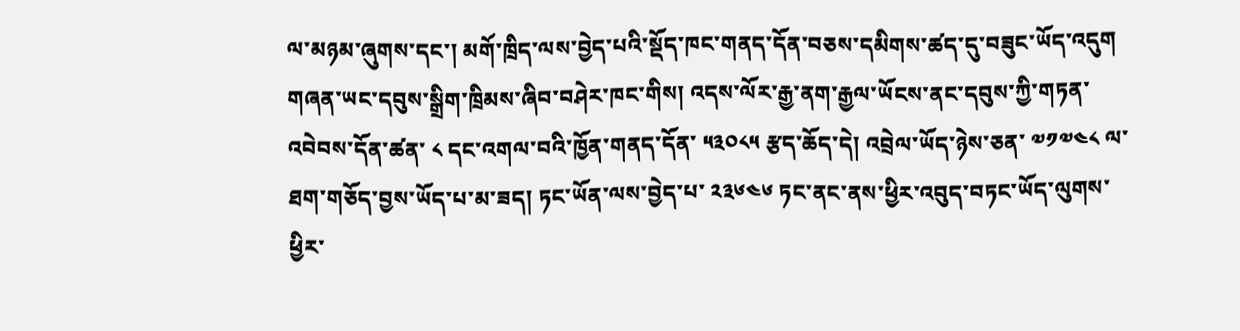ལ་མཉམ་ཞུགས་དང་། མགོ་ཁྲིད་ལས་བྱེད་པའི་སྡོད་ཁང་གནད་དོན་བཅས་དམིགས་ཚད་དུ་བཟུང་ཡོད་འདུག
གཞན་ཡང་དབུས་སྒྲིག་ཁྲིམས་ཞིབ་བཤེར་ཁང་གིས། འདས་ལོར་རྒྱ་ནག་རྒྱལ་ཡོངས་ནང་དབུས་ཀྱི་གཏན་འབེབས་དོན་ཚན་ ༨ དང་འགལ་བའི་ཁྱོན་གནད་དོན་ ༥༣༠༨༥ རྩད་ཆོད་དེ། འབྲེལ་ཡོད་ཉེས་ཅན་ ༧༡༧༤༨ ལ་ཐག་གཅོད་བྱས་ཡོད་པ་མ་ཟད། ཏང་ཡོན་ལས་བྱེད་པ་ ༢༣༦༤༦ ཏང་ནང་ནས་ཕྱིར་འབུད་བཏང་ཡོད་ལུགས་ཕྱིར་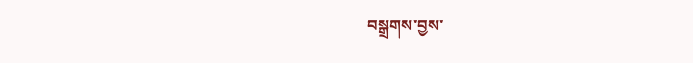བསྒྲགས་བྱས་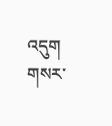འདུག
གསར་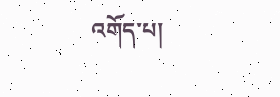འགོད་པ།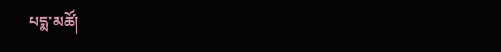པདྨ་མཚོ།